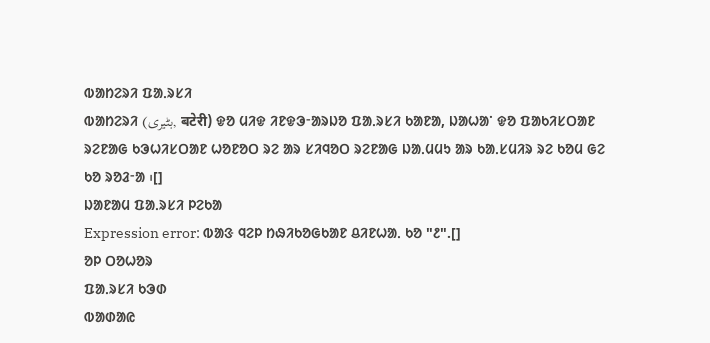ᱵᱟᱴᱮᱨᱤ ᱯᱟᱹᱨᱥᱤ
ᱵᱟᱴᱮᱨᱤ (بٹیری, बटेरी) ᱫᱚ ᱢᱤᱫ ᱤᱱᱫᱳᱼᱟᱨᱡᱚ ᱯᱟᱹᱨᱥᱤ ᱠᱟᱱᱟ, ᱡᱟᱦᱟᱸ ᱫᱚ ᱯᱟᱠᱤᱥᱛᱟᱱ ᱨᱮᱱᱟᱜ ᱠᱳᱦᱤᱥᱛᱟᱱ ᱦᱚᱱᱚᱛ ᱨᱮ ᱟᱨ ᱥᱤᱧᱚᱛ ᱨᱮᱱᱟᱜ ᱡᱟᱹᱢᱢᱩ ᱟᱨ ᱠᱟᱹᱥᱢᱤᱨ ᱨᱮ ᱠᱚᱢ ᱜᱮ ᱠᱚ ᱨᱚᱲᱼᱟ ᱾[]
ᱡᱟᱱᱟᱢ ᱯᱟᱹᱨᱥᱤ ᱞᱮᱠᱟ
Expression error: ᱵᱟᱝ ᱧᱮᱞ ᱴᱷᱤᱠᱚᱜᱠᱟᱱ ᱪᱤᱱᱦᱟᱹ ᱠᱚ "᱒".[]
ᱚᱞ ᱛᱚᱦᱚᱨ
ᱯᱟᱹᱨᱥᱤ ᱠᱳᱰ
ᱵᱟᱰᱟᱭ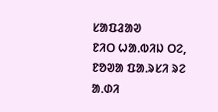ᱥᱟᱯᱲᱟᱣ
ᱱᱤᱛ ᱦᱟᱹᱵᱤᱡ ᱛᱮ, ᱱᱚᱣᱟ ᱯᱟᱹᱨᱥᱤ ᱨᱮ ᱟᱹᱰᱤ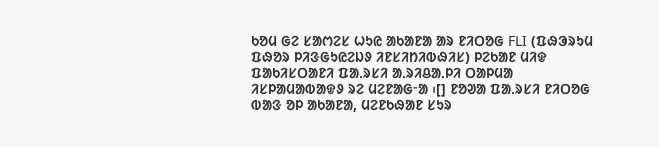ᱠᱚᱢ ᱜᱮ ᱥᱟᱬᱮᱥ ᱦᱩᱭ ᱟᱠᱟᱱᱟ ᱟᱨ ᱱᱤᱛᱚᱜ FLI (ᱯᱷᱳᱨᱩᱢ ᱯᱷᱚᱨ ᱞᱤᱝᱜᱩᱭᱮᱡᱽ ᱤᱱᱥᱤᱴᱤᱵᱷᱤᱥ) ᱞᱮᱠᱟᱱ ᱢᱤᱫ ᱯᱟᱠᱤᱥᱛᱟᱱᱤ ᱯᱟᱹᱨᱥᱤ ᱟᱹᱨᱤᱪᱟᱹᱞᱤ ᱛᱟᱞᱢᱟ ᱤᱥᱞᱟᱢᱟᱵᱟᱫᱽ ᱨᱮ ᱢᱮᱱᱟᱜᱼᱟ ᱾[] ᱱᱚᱣᱟ ᱯᱟᱹᱨᱥᱤ ᱱᱤᱛᱚᱜ ᱵᱟᱝ ᱚᱞ ᱟᱠᱟᱱᱟ, ᱢᱮᱱᱠᱷᱟᱱ ᱥᱩᱨ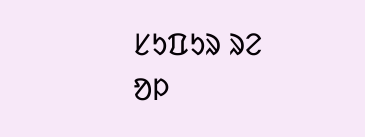ᱥᱩᱯᱩᱨ ᱨᱮ ᱚᱞ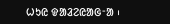ᱦᱩᱭ ᱫᱟᱲᱮᱭᱟᱜᱼᱟ ᱾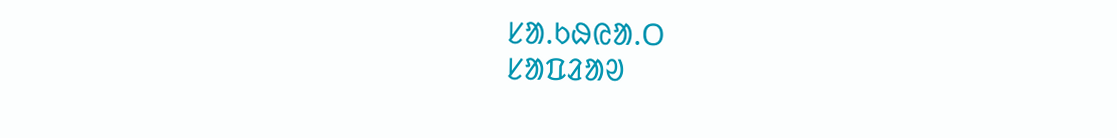ᱥᱟ.ᱠᱷᱭᱟ.ᱛ
ᱥᱟᱯᱲᱟᱣ